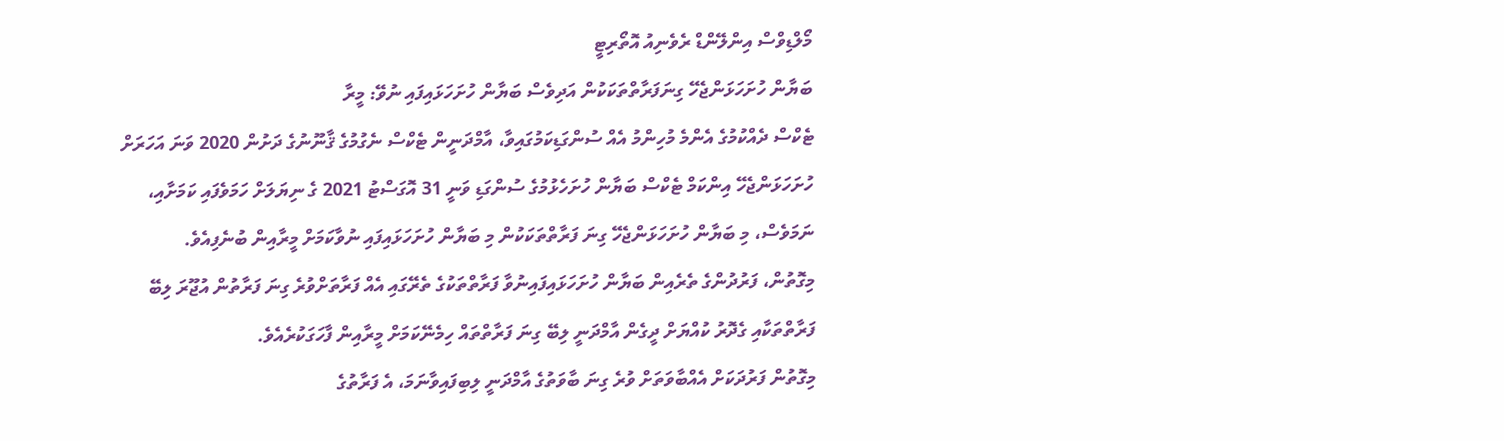މޯލްޑިވްސް އިންލޭންޑް ރެވެނިއު އޮތޯރިޓީ
ބަޔާން ހުށަހަޅަންޖެހޭ ގިނަފަރާތްތަކަކުން އަދިވެސް ބަޔާން ހުށަހަޅައިފައި ނުވޭ: މީރާ
ޓެކްސް ދެއްކުމުގެ އެންމެ މުހިންމު އެއް ސުންގަޑިކަމުގައިވާ، އާމްދަނީން ޓެކްސް ނެގުމުގެ ޤާނޫނުގެ ދަށުން 2020 ވަނަ އަހަރަށް ހުށަހަޅަންޖެހޭ އިންކަމް ޓެކްސް ބަޔާން ހުށަހެޅުމުގެ ސުންގަޑި ވަނީ 31 އޮގަސްޓު 2021 ގެ ނިޔަލަށް ހަމަވެފައި ކަމަށާއި، ނަމަވެސް، މި ބަޔާން ހުށަހަޅަންޖެހޭ ގިނަ ފަރާތްތަކަކުން މި ބަޔާން ހުށަހަޅައިފައި ނުވާކަމަށް މީރާއިން ބުނެފިއެވެ.
މިގޮތުން، ފަރުދުންގެ ތެރެއިން ބަޔާން ހުށަހަޅައިފައިނުވާ ފަރާތްތަކުގެ ތެރޭގައި އެއް ފަރާތަށްވުރެ ގިނަ ފަރާތުން އުޖޫރަ ލިބޭ ފަރާތްތަކާއި ގެދޮރު ކުއްޔަށް ދީގެން އާމްދަނީ ލިބޭ ގިނަ ފަރާތްތައް ހިމެނޭކަމަށް މީރާއިން ފާހަގަކުރެއެވެ.
މިގޮތުން ފަރުދަކަށް އެއްބާވަތަށް ވުރެ ގިނަ ބާވަތުގެ އާމްދަނީ ލިބިފައިވާނަމަ، އެ ފަރާތުގެ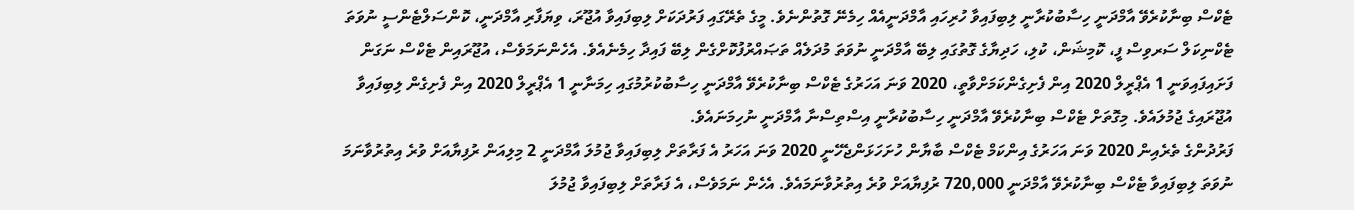ޓެކްސް ބިނާކުރެވޭ އާމްދަނީ ހިސާބުކުރާނީ ލިބިފައިވާ ހުރިހައި އާމްދަނީއެއް ހިމެނޭ ގޮތުންނެވެ. މީގެ ތެރޭގައި ފަރުދަކަށް ލިބިފައިވާ އުޖޫރަ، ވިޔަފާރި އާމްދަނީ، ކޮންސަލްޓެންސީ ނުވަތަ ޓެކްނިކަލް ސަރވިސް ފީ، ކޮމިޝަން، ކުލި، ހަދިޔާގެ ގޮތުގައި ލިބޭ އާމްދަނީ ނުވަތަ މުދަލެއް ތަޞައްރުފުކޮށްގެން ލިބޭ ފައިދާ ހިމެނެއެވެ. އެހެންނަމަވެސް، އުޖޫރައިން ޓެކްސް ނަގަން ފަށައިފައިވަނީ 1 އެޕްރީލް 2020 އިން ފެށިގެންކަމަށްވާތީ، 2020 ވަނަ އަހަރުގެ ޓެކްސް ބިނާކުރެވޭ އާމްދަނީ ހިސާބުކުރުމުގައި ހިމަނާނީ 1 އެޕްރީލް 2020 އިން ފެށިގެން ލިބިފައިވާ އުޖޫރައިގެ ޖުމުލައެވެ. މިގޮތަށް ޓެކްސް ބިނާކުރެވޭ އާމްދަނީ ހިސާބުކުރާނީ އިސްތިސްނާ އާމްދަނީ ނުހިމަނައެވެ.
ފަރުދުންގެ ތެރެއިން 2020 ވަނަ އަހަރުގެ އިންކަމް ޓެކްސް ބާޔާން ހުށަހަޅަންޖެހޭނީ 2020 ވަނަ އަހަރު އެ ފަރާތަށް ލިބިފައިވާ ޖުމުލަ އާމްދަނީ 2 މިލިއަން ރުފިޔާއަށް ވުރެ އިތުރުވާނަމަ ނުވަތަ ލިބިފައިވާ ޓެކްސް ބިނާކުރެވޭ އާމްދަނީ 720,000 ރުފިޔާއަށް ވުރެ އިތުރުވާނަމައެވެ. އެހެން ނަމަވެސް، އެ ފަރާތަށް ލިބިފައިވާ ޖުމުލަ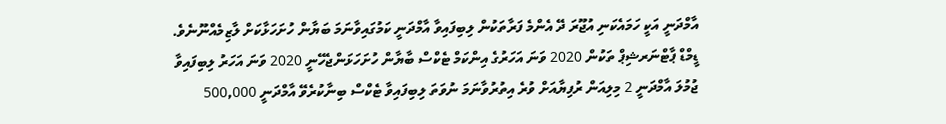އާމްދަނީ އަކީ ހަމައެކަނި އުޖޫރަ ދޭ އެންމެ ފަރާތަކުން ލިބިފައިވާ އާމްދަނީ ކަމުގައިވާނަމަ ބަޔާން ހުށަހަޅާކަށް ލާޒިމެއްނޫނެވެ. ޑީމްޑް ޕާޓްނަރޝިޕް ތަކުން 2020 ވަނަ އަހަރުގެ އިންކަމް ޓެކްސް ބާޔާން ހުށަހަޅަންޖެހޭނީ 2020 ވަނަ އަހަރު ލިބިފައިވާ ޖުމުލަ އާމްދަނީ 2 މިލިއަން ރުފިޔާއަށް ވުރެ އިތުރުވާނަމަ ނުވަތަ ލިބިފައިވާ ޓެކްސް ބިނާކުރެވޭ އާމްދަނީ 500,000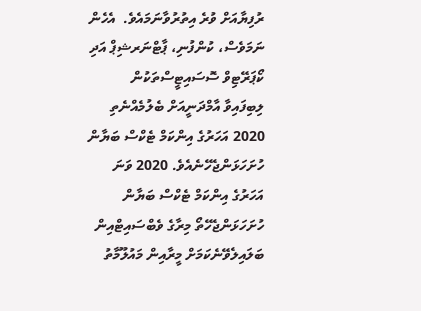ރުފިޔާއަށް ވުރެ އިތުރުވާނަމައެވެ.  އެހެން ނަމަވެސް، ކުންފުނި، ޕާޓްނަރޝިޕް އަދި ކޯޕަރޭޓިވް ސޮސައިޓީސްތަކުން ލިބިފައިވާ އާމްދަނީއަށް ބެލުމެއްނެތި 2020 އަހަރުގެ އިންކަމް ޓެކްސް ބަޔާން ހުށަހަޅަންޖެހޭނެއެވެ. 2020 ވަނަ އަހަރުގެ އިންކަމް ޓެކްސް ބަޔާން ހުށަހަޅަންޖެހޭތޯ މިރާގެ ވެބްސައިޓްއިން ބަލައިލެވޭނެކަމަށް މީރާއިން މައުލޫމާތު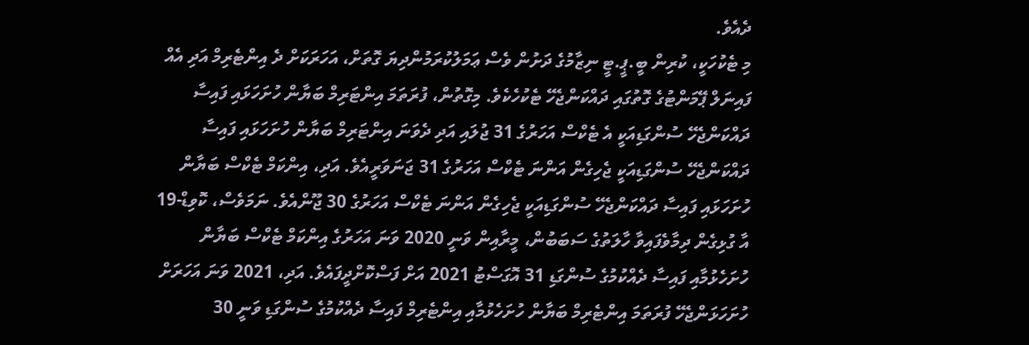ދެއެވެ.
މި ޓެކުހަކީ، ކުރިން ބީ.ޕީ.ޓީ ނިޒާމުގެ ދަށުން ވެސް ޢަމަލުކުރަމުންދިޔަ ގޮތަށް، އަހަރަކަށް ދެ އިންޓެރިމް އަދި އެއް ފައިނަލް ޕޭމަންޓުގެ ގޮތުގައި ދައްކަންޖެހޭ ޓެކުހެކެވެ. މިގޮތުން، ފުރަތަމަ އިންޓަރިމް ބަޔާން ހުށަހަޅައި ފައިސާ ދައްކަންޖެހޭ ސުންގަޑިއަކީ އެ ޓެކްސް އަހަރުގެ 31 ޖުލައި އަދި ދެވަނަ އިންޓަރިމް ބަޔާން ހުށަހަޅައި ފައިސާ ދައްކަންޖެހޭ ސުންގަޑިއަކީ ޖެހިގެން އަންނަ ޓެކްސް އަހަރުގެ 31 ޖަނަވަރީއެވެ. އަދި، އިންކަމް ޓެކްސް ބަޔާން ހުށަހަޅައި ފައިސާ ދައްކަންޖެހޭ ސުންގަޑިއަކީ ޖެހިގެން އަންނަ ޓެކްސް އަހަރުގެ 30 ޖޫންއެވެ. ނަމަވެސް، ކޮވިޑް-19 އާ ގުޅިގެން ދިމާވެފައިވާ ހާލަތުގެ ސަބަބުން، މީރާއިން ވަނީ 2020 ވަނަ އަހަރުގެ އިންކަމް ޓެކްސް ބަޔާން ހުށަހެޅުމާއި ފައިސާ ދެއްކުމުގެ ސުންގަޑި 31 އޮގަސްޓު 2021 އަށް ފަސްކޮށްދީފައެވެ. އަދި، 2021 ވަނަ އަހަރަށް ހުށަހަޅަންޖެހޭ ފުރަތަމަ އިންޓެރިމް ބަޔާން ހުށަހެޅުމާއި އިންޓެރިމް ފައިސާ ދެއްކުމުގެ ސުންގަޑި ވަނީ 30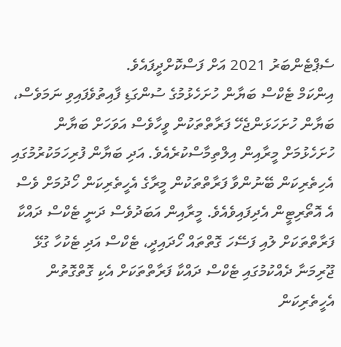ސެޕްޓެންބަރު 2021 އަށް ފަސްކޮށްދީފައެވެ.
އިންކަމް ޓެކްސް ބަޔާން ހުށަހެޅުމުގެ ސުންގަޑި ފާއިތުވެފައިވި ނަމަވެސް، ބަޔާން ހުށަހަޅަންޖެހޭ ފަރާތްތަކުން ވީހާވެސް އަވަހަށް ބަޔާން ހުށަހެޅުމަށް މީރާއިން އިލްތިމާސްކުރެއެވެ. އަދި ބަޔާން ފުރިހަމަކުރުމުގައި އެހިތެރިކަން ބޭނުންވާ ފަރާތްތަކުން މީރާގެ އެހީތެރިކަން ހޯދުމަށް ވެސް އެ އޮތޯރިޓީން އެދިފައިވެއެވެ. މީރާއިން އަބަދުވެސް ދަނީ ޓެކްސް ދައްކާ ފަރާތްތަކަށް ލުއި ފަސޭހަ ގޮތްތައް ހޯދައިދީ، ޓެކްސް އަދި ޓެކުހާ ގުޅޭ ޖޫރިމަނާ ދެއްކުމުގައި ޓެކްސް ދައްކާ ފަރާތްތަކަށް އެކި ގޮތްގޮތުން އެހީތެރިކަން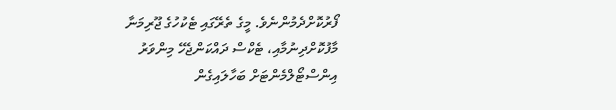ފޯރުކޮށްދެމުންނެވެ. މީގެ ތެރޭގައި ޓެކުހުގެ ޖޫރިމަނާ މާފުކޮށްދިނުމާއި، ޓެކްސް ދައްކަންޖެހޭ މިންވަރު އިންސްޓޯލްމެންޓަށް ބަހާލައިގެން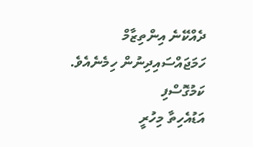ދެއްކޭނެ އިންތިޒާމް ހަމަޖައްސައިދިނުން ހިމެނެއެވެ.
ކަމުގޮސްފި
އަޑުއެހިތާ މިހުރީ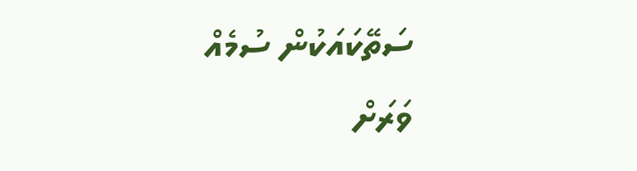ސަތޭކައަކުން ސުމެއް
ވަރަށް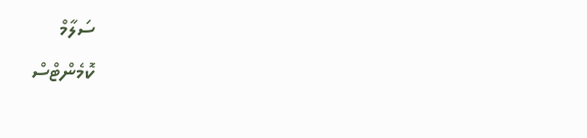ސަލާމް
ކޮމެންޓްސް